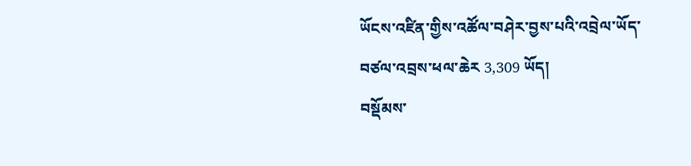ཡོངས་འཛིན་གྱིས་འཚོལ་བཤེར་བྱས་པའི་འབྲེལ་ཡོད་བཙལ་འབྲས་ཕལ་ཆེར 3,309 ཡོད།
བསྡོམས་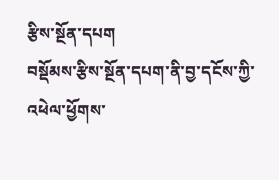རྩིས་སྔོན་དཔག
བསྡོམས་རྩིས་སྔོན་དཔག་ནི་བྱ་དངོས་ཀྱི་འཕེལ་ཕྱོགས་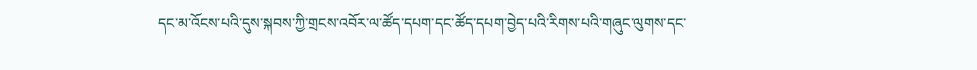དང་མ་འོངས་པའི་དུས་སྐབས་ཀྱི་གྲངས་འབོར་ལ་ཚོད་དཔག་དང་ཚོད་དཔག་བྱེད་པའི་རིགས་པའི་གཞུང་ལུགས་དང་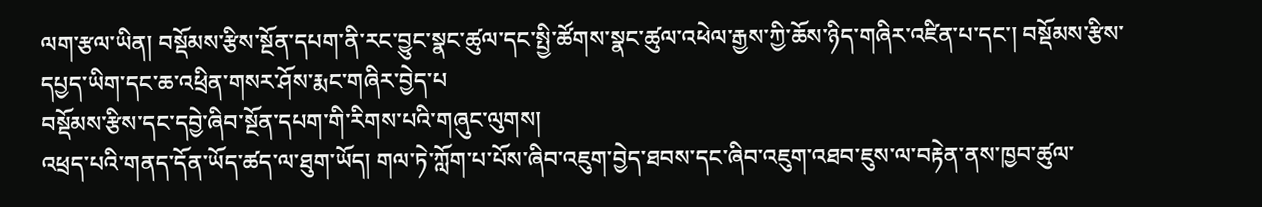ལག་རྩལ་ཡིན། བསྡོམས་རྩིས་སྔོན་དཔག་ནི་རང་བྱུང་སྣང་ཚུལ་དང་སྤྱི་ཚོགས་སྣང་ཚུལ་འཕེལ་རྒྱས་ཀྱི་ཆོས་ཉིད་གཞིར་འཛིན་པ་དང་། བསྡོམས་རྩིས་དཔྱད་ཡིག་དང་ཆ་འཕྲིན་གསར་ཤོས་རྨང་གཞིར་བྱེད་པ
བསྡོམས་རྩིས་དང་དབྱེ་ཞིབ་སྔོན་དཔག་གི་རིགས་པའི་གཞུང་ལུགས།
འཕྲད་པའི་གནད་དོན་ཡོད་ཚད་ལ་ཐུག་ཡོད། གལ་ཏེ་ཀློག་པ་པོས་ཞིབ་འཇུག་བྱེད་ཐབས་དང་ཞིབ་འཇུག་འཐབ་ཇུས་ལ་བརྟེན་ནས་ཁྱབ་ཚུལ་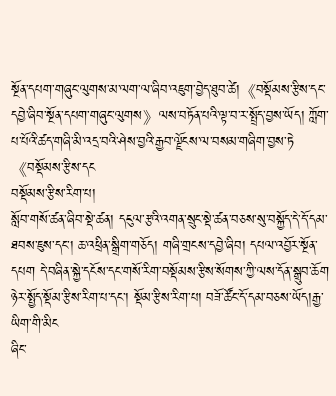སྔོན་དཔག་གཞུང་ལུགས་མ་ལག་ལ་ཞིབ་འཇུག་བྱེད་ཐུབ་ཚེ།《བསྡོམས་རྩིས་དང་དབྱེ་ཞིབ་སྔོན་དཔག་གཞུང་ལུགས》ལས་བཏོན་པའི་ལྟ་བ་ར་སྤྲོད་བྱས་ཡོད། ཀློག་པ་པོའི་ཚད་གཞི་མི་འདྲ་བའི་ཤེས་བྱའི་རྒྱབ་ལྗོངས་ལ་བསམ་གཞིག་བྱས་ཏེ《བསྡོམས་རྩིས་དང
བསྡོམས་རྩིས་རིག་པ།
སློབ་གསོ་ཚན་ཞིབ་སྡེ་ཚན། དངུལ་རྩའི་འགན་སྲུང་སྡེ་ཚན་བཅས་སུ་བསྐྱོད་དེ་དོ་དམ་ཐབས་ཇུས་དང་། ཆ་འཕྲིན་སྒྲིག་གཅོད། གཞི་གྲངས་དབྱེ་ཞིབ། དཔལ་འབྱོར་སྔོན་དཔག དེ་བཞིན་སྐྱེ་དངོས་དང་གསོ་རིག་བསྡོམས་རྩིས་སོགས་ཀྱི་ལས་དོན་སྒྲུབ་ཆོག ཉེར་སྤྱོད་སྡོམ་རྩིས་རིག་པ་དང་། སྡོམ་རྩིས་རིག་པ། བཟོ་ཚོང་དོ་དམ་བཅས་ཡོད།རྒྱ་ཡིག་གི་མིང
ཞིང་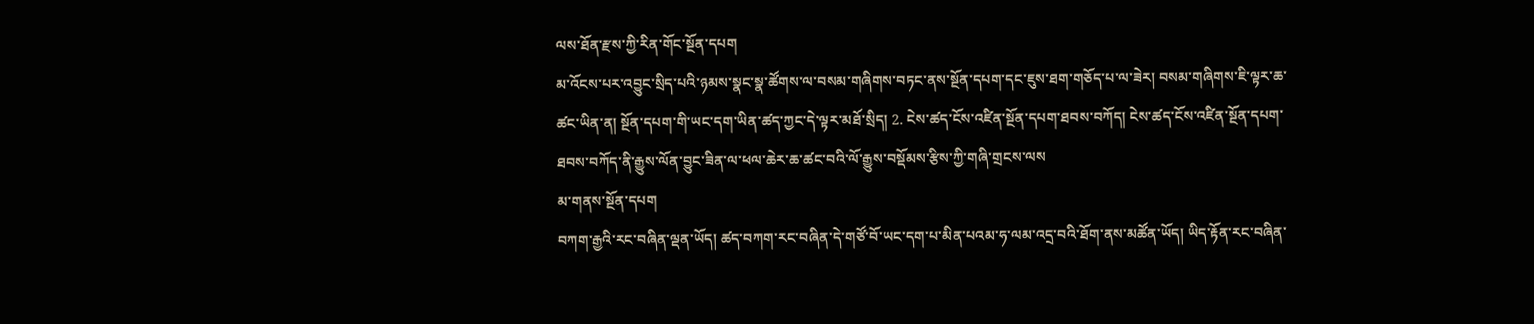ལས་ཐོན་རྫས་ཀྱི་རིན་གོང་སྔོན་དཔག
མ་འོངས་པར་འབྱུང་སྲིད་པའི་ཉམས་སྣང་སྣ་ཚོགས་ལ་བསམ་གཞིགས་བཏང་ནས་སྔོན་དཔག་དང་ཇུས་ཐག་གཅོད་པ་ལ་ཟེར། བསམ་གཞིགས་ཇི་ལྟར་ཆ་ཚང་ཡིན་ན། སྔོན་དཔག་གི་ཡང་དག་ཡིན་ཚད་ཀྱང་དེ་ལྟར་མཐོ་སྲིད། 2. ངེས་ཚད་ངོས་འཛིན་སྔོན་དཔག་ཐབས་བཀོད། ངེས་ཚད་ངོས་འཛིན་སྔོན་དཔག་ཐབས་བཀོད་ནི་རྒྱུས་ལོན་བྱུང་ཟིན་ལ་ཕལ་ཆེར་ཆ་ཚང་བའི་ལོ་རྒྱུས་བསྡོམས་རྩིས་ཀྱི་གཞི་གྲངས་ལས
མ་གནས་སྔོན་དཔག
བཀག་རྒྱའི་རང་བཞིན་ལྡན་ཡོད། ཚད་བཀག་རང་བཞིན་དེ་གཙོ་བོ་ཡང་དག་པ་མིན་པའམ་ཧ་ལམ་འདྲ་བའི་ཐོག་ནས་མཚོན་ཡོད། ཡིད་རྟོན་རང་བཞིན་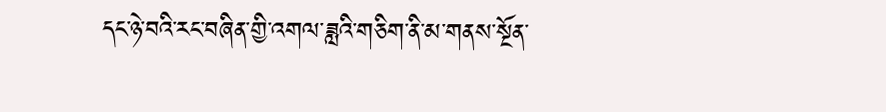དང་ཉེ་བའི་རང་བཞིན་གྱི་འགལ་ཟླའི་གཅིག་ནི་མ་གནས་སྔོན་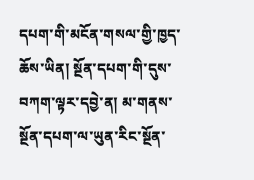དཔག་གི་མངོན་གསལ་གྱི་ཁྱད་ཆོས་ཡིན། སྔོན་དཔག་གི་དུས་བཀག་ལྟར་དབྱེ་ན། མ་གནས་སྔོན་དཔག་ལ་ཡུན་རིང་སྔོན་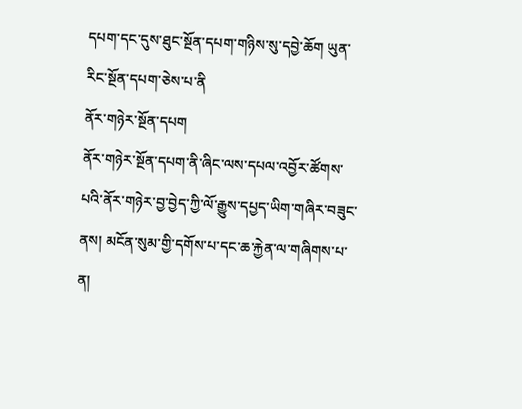དཔག་དང་དུས་ཐུང་སྔོན་དཔག་གཉིས་སུ་དབྱེ་ཆོག ཡུན་རིང་སྔོན་དཔག་ཅེས་པ་ནི
ནོར་གཉེར་སྔོན་དཔག
ནོར་གཉེར་སྔོན་དཔག་ནི་ཞིང་ལས་དཔལ་འབྱོར་ཚོགས་པའི་ནོར་གཉེར་བྱ་བྱེད་ཀྱི་ལོ་རྒྱུས་དཔྱད་ཡིག་གཞིར་བཟུང་ནས། མངོན་སུམ་གྱི་དགོས་པ་དང་ཆ་རྐྱེན་ལ་གཞིགས་པ་ན།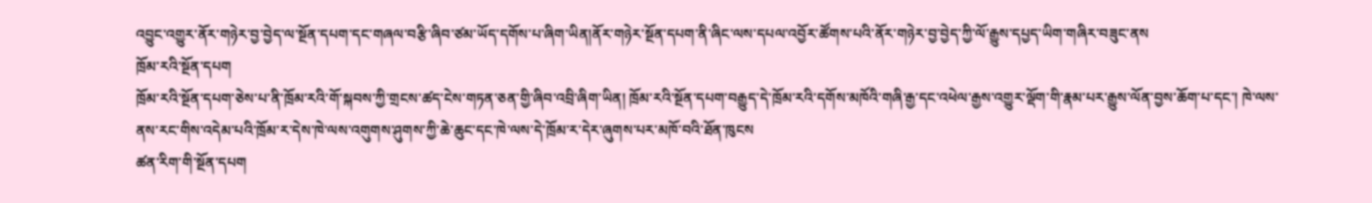འབྱུང་འགྱུར་ནོར་གཉེར་བྱ་བྱེད་ལ་སྔོན་དཔག་དང་གཞལ་བརྩི་ཞིབ་ཙམ་ཡོད་དགོས་པ་ཞིག་ཡིན།ནོར་གཉེར་སྔོན་དཔག་ནི་ཞིང་ལས་དཔལ་འབྱོར་ཚོགས་པའི་ནོར་གཉེར་བྱ་བྱེད་ཀྱི་ལོ་རྒྱུས་དཔྱད་ཡིག་གཞིར་བཟུང་ནས
ཁྲོམ་རའི་སྔོན་དཔག
ཁྲོམ་རའི་སྔོན་དཔག་ཅེས་པ་ནི་ཁྲོམ་རའི་གོ་སྐབས་ཀྱི་གྲངས་ཚད་ངེས་གཏན་ཅན་གྱི་ཞིབ་འབྲི་ཞིག་ཡིན། ཁྲོམ་རའི་སྔོན་དཔག་བརྒྱུད་དེ་ཁྲོམ་རའི་དགོས་མཁོའི་གཞི་རྒྱ་དང་འཕེལ་རྒྱས་འགྱུར་ལྡོག་གི་རྣམ་པར་རྒྱུས་ལོན་བྱས་ཆོག་པ་དང་། ཁེ་ལས་ནས་རང་གིས་འདེམ་པའི་ཁྲོམ་ར་དེས་ཁེ་ལས་འགུགས་ཤུགས་ཀྱི་ཆེ་ཆུང་དང་ཁེ་ལས་དེ་ཁྲོམ་ར་དེར་ཞུགས་པར་མཁོ་བའི་ཐོན་ཁུངས
ཚན་རིག་གི་སྔོན་དཔག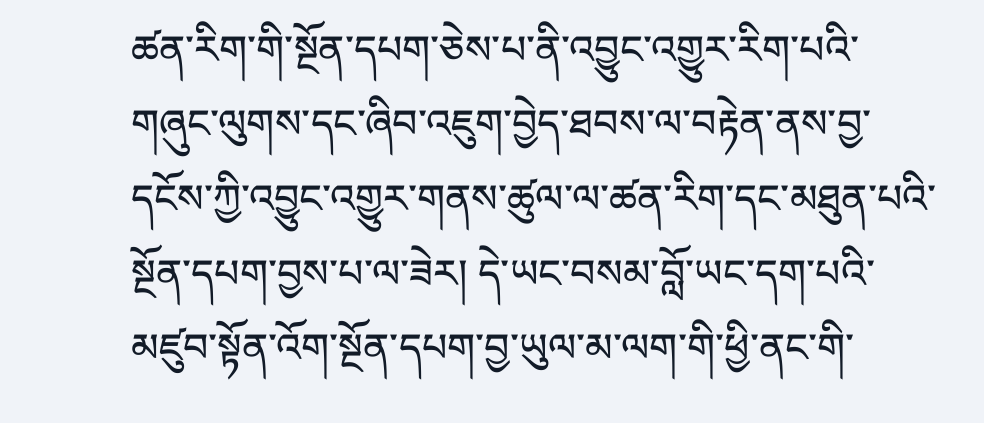ཚན་རིག་གི་སྔོན་དཔག་ཅེས་པ་ནི་འབྱུང་འགྱུར་རིག་པའི་གཞུང་ལུགས་དང་ཞིབ་འཇུག་བྱེད་ཐབས་ལ་བརྟེན་ནས་བྱ་དངོས་ཀྱི་འབྱུང་འགྱུར་གནས་ཚུལ་ལ་ཚན་རིག་དང་མཐུན་པའི་སྔོན་དཔག་བྱས་པ་ལ་ཟེར། དེ་ཡང་བསམ་བློ་ཡང་དག་པའི་མཛུབ་སྟོན་འོག་སྔོན་དཔག་བྱ་ཡུལ་མ་ལག་གི་ཕྱི་ནང་གི་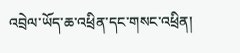འབྲེལ་ཡོད་ཆ་འཕྲིན་དང་གསང་འཕྲིན།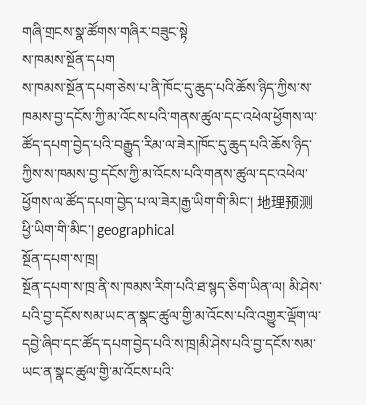གཞི་གྲངས་སྣ་ཚོགས་གཞིར་བཟུང་སྟེ
ས་ཁམས་སྔོན་དཔག
ས་ཁམས་སྔོན་དཔག་ཅེས་པ་ནི་ཁོང་དུ་ཆུད་པའི་ཆོས་ཉིད་ཀྱིས་ས་ཁམས་བྱ་དངོས་ཀྱི་མ་འོངས་པའི་གནས་ཚུལ་དང་འཕེལ་ཕྱོགས་ལ་ཚོད་དཔག་བྱེད་པའི་བརྒྱུད་རིམ་ལ་ཟེར།ཁོང་དུ་ཆུད་པའི་ཆོས་ཉིད་ཀྱིས་ས་ཁམས་བྱ་དངོས་ཀྱི་མ་འོངས་པའི་གནས་ཚུལ་དང་འཕེལ་ཕྱོགས་ལ་ཚོད་དཔག་བྱེད་པ་ལ་ཟེར།རྒྱ་ཡིག་གི་མིང་། 地理预测 ཕྱི་ཡིག་གི་མིང་། geographical
སྔོན་དཔག་ས་ཁྲ།
སྔོན་དཔག་ས་ཁྲ་ནི་ས་ཁམས་རིག་པའི་ཐ་སྙད་ཅིག་ཡིན་ལ། མི་ཤེས་པའི་བྱ་དངོས་སམ་ཡང་ན་སྣང་ཚུལ་གྱི་མ་འོངས་པའི་འགྱུར་ལྡོག་ལ་དབྱེ་ཞིབ་དང་ཚོད་དཔག་བྱེད་པའི་ས་ཁྲ།མི་ཤེས་པའི་བྱ་དངོས་སམ་ཡང་ན་སྣང་ཚུལ་གྱི་མ་འོངས་པའི་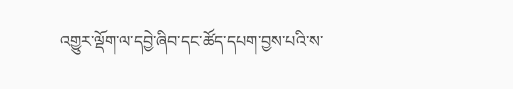འགྱུར་ལྡོག་ལ་དབྱེ་ཞིབ་དང་ཚོད་དཔག་བྱས་པའི་ས་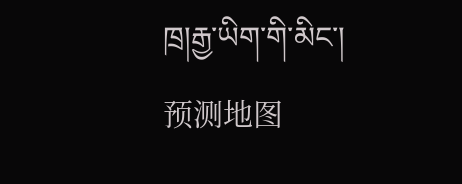ཁྲ།རྒྱ་ཡིག་གི་མིང་། 预测地图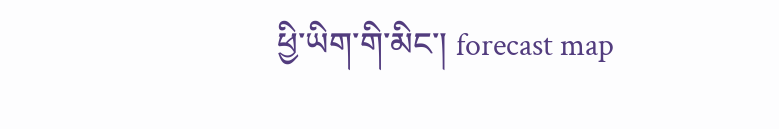ཕྱི་ཡིག་གི་མིང་། forecast map